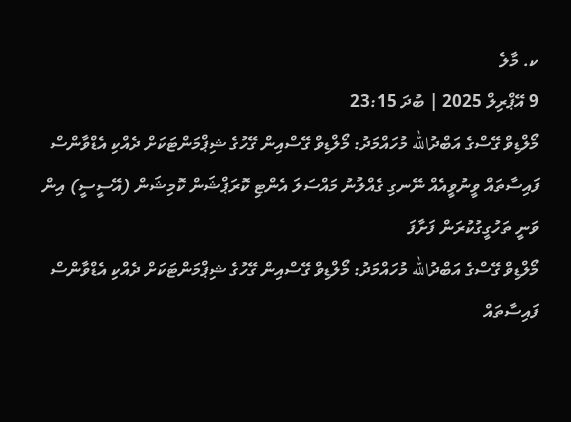ކ. މާލެ
9 އޭޕްރިލް 2025 | ބުދަ 23:15
މޯލްޑިވް ގޭސްގެ އަބްދުالله މުހައްމަދު: މޯލްޑިވް ގޭސްއިން ގޭހުގެ ޝިޕްމަންޓަކަށް ދެއްކި އެޑްވާންސް ފައިސާތައް ވީނުވީއެއް ނޭނގި ގެއްލުނު މައްސަލަ އެންޓި ކޮރަޕްޝަން ކޮމިޝަން (އޭސީސީ) އިން ވަނީ ތަހުގީގުކުރަން ފަށާފަ
މޯލްޑިވް ގޭސްގެ އަބްދުالله މުހައްމަދު: މޯލްޑިވް ގޭސްއިން ގޭހުގެ ޝިޕްމަންޓަކަށް ދެއްކި އެޑްވާންސް ފައިސާތައް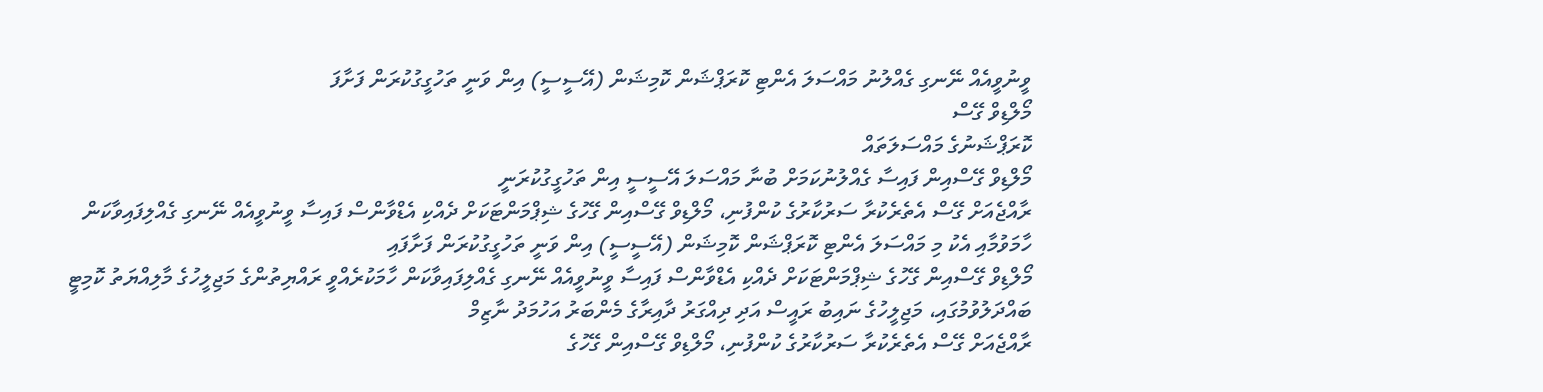ވީނުވީއެއް ނޭނގި ގެއްލުނު މައްސަލަ އެންޓި ކޮރަޕްޝަން ކޮމިޝަން (އޭސީސީ) އިން ވަނީ ތަހުގީގުކުރަން ފަށާފަ
މޯލްޑިވް ގޭސް
ކޮރަޕްޝަނުގެ މައްސަލަތައް
މޯލްޑިވް ގޭސްއިން ފައިސާ ގެއްލުނުކަމަށް ބުނާ މައްސަލަ އޭސީސީ އިން ތަހުގީގުކުރަނީ
ރާއްޖެއަށް ގޭސް އެތެރެކުރާ ސަރުކާރުގެ ކުންފުނި، މޯލްޑިވް ގޭސްއިން ގޭހުގެ ޝިޕްމަންޓަކަށް ދެއްކި އެޑްވާންސް ފައިސާ ވީނުވީއެއް ނޭނގި ގެއްލިފައިވާކަން ހާމަވުމާއި އެކު މި މައްސަލަ އެންޓި ކޮރަޕްޝަން ކޮމިޝަން (އޭސީސީ) އިން ވަނީ ތަހުގީގުކުރަން ފަށާފައި
މޯލްޑިވް ގޭސްއިން ގޭހުގެ ޝިޕްމަންޓަކަށް ދެއްކި އެޑްވާންސް ފައިސާ ވީނުވީއެއް ނޭނގި ގެއްލިފައިވާކަން ހާމަކުރެއްވީ ރައްޔިތުންގެ މަޖިލީހުގެ މާލިއްޔަތު ކޮމިޓީ ބައްދަލުވުމުގައި، މަޖިލީހުގެ ނައިބު ރައީސް އަދި ދިއްގަރު ދާއިރާގެ މެންބަރު އަހުމަދު ނާޒިމް
ރާއްޖެއަށް ގޭސް އެތެރެކުރާ ސަރުކާރުގެ ކުންފުނި، މޯލްޑިވް ގޭސްއިން ގޭހުގެ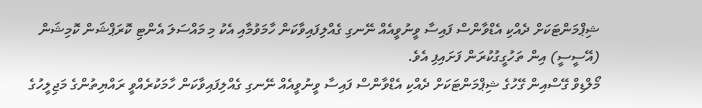ޝިޕްމަންޓަކަށް ދެއްކި އެޑްވާންސް ފައިސާ ވީނުވީއެއް ނޭނގި ގެއްލިފައިވާކަން ހާމަވުމާއި އެކު މި މައްސަލަ އެންޓި ކޮރަޕްޝަން ކޮމިޝަން (އޭސީސީ) އިން ތަހުގީގުކުރަން ފަށައިފި އެވެ.
މޯލްޑިވް ގޭސްއިން ގޭހުގެ ޝިޕްމަންޓަކަށް ދެއްކި އެޑްވާންސް ފައިސާ ވީނުވީއެއް ނޭނގި ގެއްލިފައިވާކަން ހާމަކުރެއްވީ ރައްޔިތުންގެ މަޖިލީހުގެ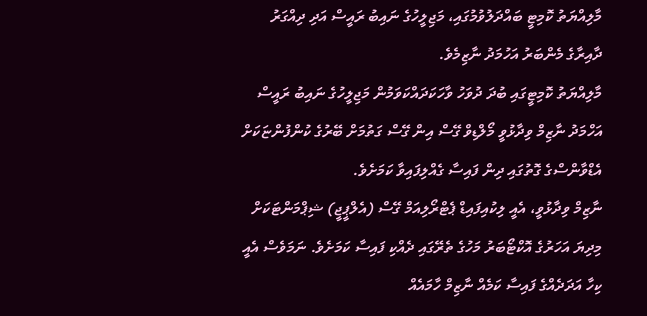މާލިއްޔަތު ކޮމިޓީ ބައްދަލުވުމުގައި، މަޖިލީހުގެ ނައިބު ރައީސް އަދި ދިއްގަރު ދާއިރާގެ މެންބަރު އަހުމަދު ނާޒިމެވެ.
މާލިއްޔަތު ކޮމިޓީގައި ބުދަ ދުވަހު ވާހަކަދައްކަވަމުން މަޖިލީހުގެ ނައިބު ރައީސް އަހްމަދު ނާޒިމް ވިދާޅުވީ މޯލްޑިވް ގޭސް އިން ގޭސް ގަތުމަށް ބޭރުގެ ކުންފުންޏަކަށް އެޑްވާންސްގެ ގޮތުގައި ދިން ފައިސާ ގެއްލިފައިވާ ކަމަށެވެ.
ނާޒިމް ވިދާޅުވީ، އެއީ ލިކުއިފައިޑް ޕެޓްރޯލިއަމް ގޭސް (އެލްޕީޖީ) ޝިޕްމަންޓަކަށް މިދިޔަ އަހަރުގެ އޮކްޓޯބަރު މަހުގެ ތެރޭގައި ދެއްކި ފައިސާ ކަމަށެވެ. ނަމަވެސް އެއީ ކިހާ އަދަދެއްގެ ފައިސާ ކަމެއް ނާޒިމް ހާމައެއް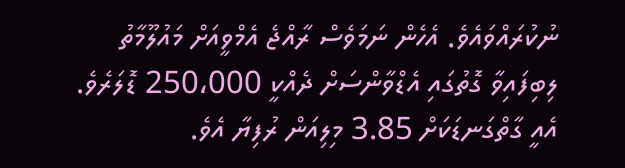ނުކުރައްވައެވެ. އެހެން ނަމަވެސް ރާއްޖެ އެމްވީއަށް މައުލޫމާތު ލިބިފައިވާ ގޮތުގައި އެޑްވާންސަށް ދެއްކީ 250،000 ޑޮލަރެވެ. އެއީ ގާތްގަނޑަކަށް 3.85 މިލިއަން ރުފިޔާ އެވެ.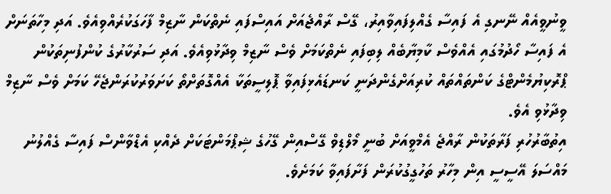ވީނުވީއެއް ނޭނގި އެ ފައިސާ ގެއްލިފައިވާއިރު، ގޭސް ރާއްޖެއަށް އައިސްފައި ނެތްކަން ނާޒިމް ފާހަގަކުރެއްވިއެވެ. އަދި މިހާތަނަށް އެ ފައިސާ ހޯދުމުގައި އެއްވެސް ކާމިޔާބެއް ލިބިފައި ނެތްކަމަށް ވެސް ނާޒިމް ވިދާޅުވިއެވެ. އަދި ސަރުކާރުގެ ކުންފުނިތަކުން ޕްރޮކިޔުމެންޓްގެ ކަންތައްތައް ކުރިއަށްގެންދަނީ ކަނޑައެޅިފައިވާ ޕޮލިސީތަކާ އެއްގޮތަށްތޯ ކަށަވަރުކުރަންޖެހޭ ކަމަށް ވެސް ނާޒިމް ވިދާޅުވި އެވެ.
އިތުބާރުހުރި ފަރާތަކުން ރާއްޖެ އެމްވީއަށް ބުނީ މޯލްޑިވް ގޭސްއިން ގޭހުގެ ޝިޕްމަންޓަކަށް ދެއްކި އެޑްވާންސް ފައިސާ ގެއްލުނު މައްސަލަ އޭސީސީ އިން މިހާރު ތަހުގީގުކުރަން ފަށާފައިވާ ކަމަށެވެ.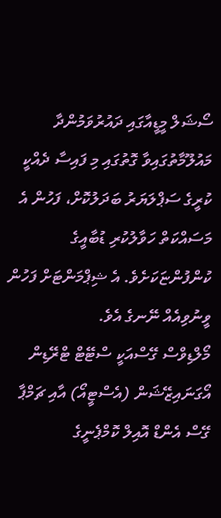ސޯޝަލް މީޑީއާގައި ދައުރުވަމުންދާ މައުލޫމާތުގައިވާ ގޮތުގައި މި ފައިސާ ދެއްކީ ކުރީގެ ސަޕްލަޔަރު ބަދަލުކޮށް، ފަހުން އެ މަސައްކަތް ހަވާލުކުރި ޑުބާއީގެ ކުންފުންޏަކަށެވެ. އެ ޝިޕްމަންޓަށް ފަހުން ވީނުވިއެއް ނޭނގެ އެވެ.
މޯލްޑިވްސް ގޭސްއަކީ ސްޓޭޓް ޓްރޭޑިން އޯގަނައިޒޭޝަން (އެސްޓީއޯ) އާއި ޗަމްޕާ ގޭސް އެންޑް އޮއިލް ކޮމްޕެނީގެ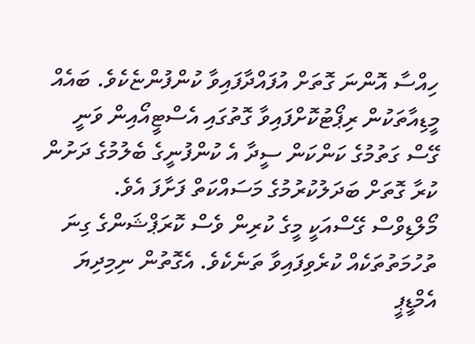ހިއްސާ އޮންނަ ގޮތަށް އުފައްދާފައިވާ ކުންފުންޏެކެވެ. ބައެއް މީޑިއާތަކުން ރިޕޯޓުކޮށްފައިވާ ގޮތުގައި އެސްޓީއޯއިން ވަނީ ގޭސް ގަތުމުގެ ކަންކަން ސީދާ އެ ކުންފުނީގެ ބެލުމުގެ ދަށުން ކުރާ ގޮތަށް ބަދަލުކުރުމުގެ މަސައްކަތް ފަށާފަ އެވެ.
މޯލްޑިވްސް ގޭސްއަކީ މީގެ ކުރިން ވެސް ކޮރަޕްޝަންގެ ގިނަ ތުހުމަތުތަކެއް ކުރެވިފައިވާ ތަނެކެވެ. އެގޮތުން ނިމިދިޔަ އެމްޑީޕީ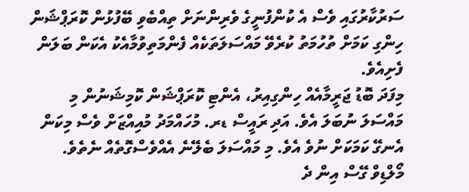ސަރުކާރުގައި ވެސް އެ ކުންފުނީގެ ވެރިންނަށް ތިއްބެވި ބޭފުޅުން ކޮރަޕްޝަން ހިންގި ކަމަށް ތުހުމަތު ކުރެވޭ މައްސަލަތަކެއް ފެންމަތިވުމާއެކު އެކަން ބަލަން ފެށިއެވެ.
މިފަދަ ބޮޑު ޖަރީމާއެއް ހިންގިއިރު، އެންޓި ކޮރަޕްޝަން ކޮމިޝަނުން މި މައްސަލަ ނުބަލަ އެވެ. އަދި ރައީސް ޑރ. މުހައްމަދު މުއިއްޒަށް ވެސް މިކަން އެނގޭ ކަމަކަށް ނުވެ އެވެ. މި މައްސަލަ ބެލޭނެ އެއްވެސްގޮތެއް ނެތެވެ. މޯލްޑިވް ގޭސް އިން ދެ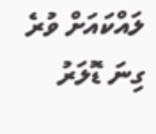ލައްކައަށް ވުރެ ގިނަ ޑޮލަރު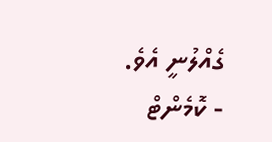ގެއްލުނީ އެވެ.
- ކޮމެންޓް